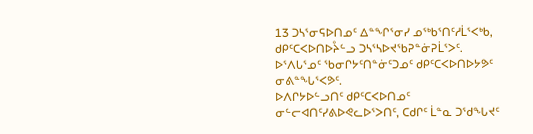13 ᑐᓴᕐᓂᕋᐅᑎᓄᑦ ᐃᓐᖏᕐᓂᓯ ᓄᖅᑲᕐᑎᑦᓱᒫᕐᐸᒃᑲ, ᑯᑭᑦᑕᐸᐅᑎᐅᔧᓪᓗ ᑐᓴᕐᓴᐅᔪᖃᕈᓐᓃᕈᒫᕐᐳᑦ.
ᐅᕐᐱᒐᕐᓄᑦ ᖃᓂᒋᔭᑦᑎᓐᓃᑦᑐᓄᑦ ᑯᑭᑦᑕᐸᐅᑎᐅᔭᕗᑦ ᓂᕕᓐᖓᕐᐸᕗᑦ.
ᐅᐱᒋᔭᐅᓪᓗᑎᑦ ᑯᑭᑦᑕᐸᐅᑎᓄᑦ ᓂᓪᓕᐊᑎᑦᓯᕕᐅᕙᓚᐅᕐᐳᑎᑦ, ᑕᑯᒋᑦ ᒫᓐᓇ ᑐᖁᖓᔪᑦ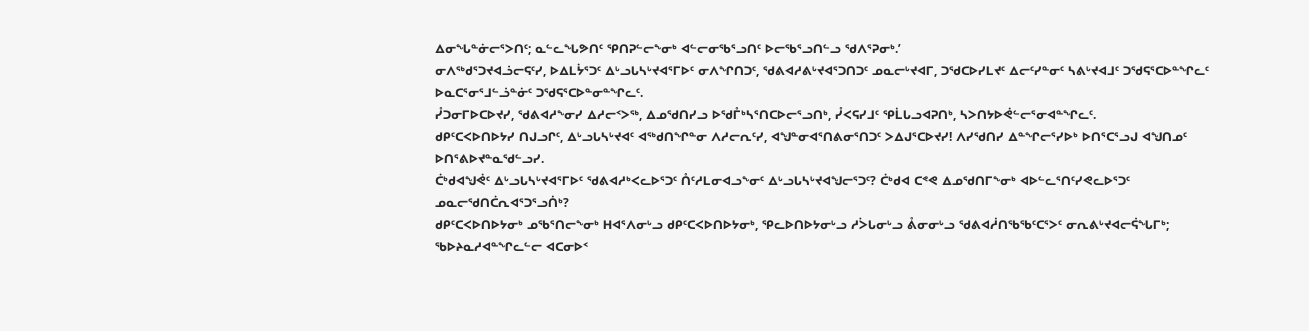ᐃᓂᖓᓐᓃᓕᕐᐳᑎᑦ; ᓇᓪᓚᖓᕗᑎᑦ ᕿᑎᕈᓪᓕᖕᓂᒃ ᐊᓪᓕᓂᖃᕐᓗᑎᑦ ᐅᓕᖃᕐᓗᑎᓪᓗ ᖁᐱᕐᕈᓂᒃ.’
ᓂᐱᖅᑯᕐᑐᔪᐊᓘᓕᕋᑦᓯ, ᐅᐃᒪᔮᕐᑐᑦ ᐃᒡᓗᒐᓴᒡᔪᐊᕐᒥᐅᑦ ᓂᐱᖏᑎᑐᑦ, ᖁᕕᐊᓱᕕᒡᔪᐊᕐᑐᑎᑐᑦ ᓄᓇᓕᒡᔪᐊᒥ, ᑐᖁᑕᐅᓯᒪᔪᑦ ᐃᓕᑦᓯᓐᓂᑦ ᓴᕕᒡᔪᐊᒧᑦ ᑐᖁᕋᕐᑕᐅᓐᖏᓚᑦ ᐅᓇᑕᕐᓂᕐᒧᓪᓘᓐᓃᑦ ᑐᖁᕋᕐᑕᐅᓐᓂᓐᖏᓚᑦ.
ᓮᑐᓂᒥᐅᑕᐅᔪᓯ, ᖁᕕᐊᓱᖕᓂᓯ ᐃᓱᓕᑉᐳᖅ, ᐃᓄᖁᑎᓯᓗ ᐅᖁᒤᒃᓴᕐᑎᑕᐅᓕᕐᓗᑎᒃ, ᓮᐸᕋᓯᒧᑦ ᕿᒫᒐᓗᐊᕈᑎᒃ, ᓴᐳᑎᔭᐅᕚᓪᓕᕐᓂᐊᓐᖏᓚᑦ.
ᑯᑭᑦᑕᐸᐅᑎᐅᔭᓯ ᑎᒍᓗᒋᑦ, ᐃᒡᓗᒐᓴᒡᔪᐊᑦ ᐊᖅᑯᑎᖏᓐᓂ ᐱᓱᓕᕆᑦᓯ, ᐊᖑᓐᓂᐊᕐᑎᕕᓂᕐᑎᑐᑦ ᐳᐃᒍᕐᑕᐅᔪᓯ! ᐱᓯᖁᑎᓯ ᐃᓐᖏᓕᕐᓯᐅᒃ ᐅᑎᕐᑕᕐᓗᒍ ᐊᖑᑎᓄᑦ ᐅᑎᕐᕕᐅᔪᓐᓇᖁᓪᓗᓯ.
ᑖᒃᑯᐊᖑᕚᑦ ᐃᒡᓗᒐᓴᒡᔪᐊᕐᒥᐅᑦ ᖁᕕᐊᓱᒃᐸᓚᐅᕐᑐᑦ ᑍᑦᓱᒪᓂᐊᓗᖕᓂᑦ ᐃᒡᓗᒐᓴᒡᔪᐊᖑᓕᕐᑐᑦ? ᑖᒃᑯᐊ ᑕᕝᕙ ᐃᓄᖁᑎᒥᖕᓂᒃ ᐊᐅᓪᓚᕐᑎᑦᓯᕙᓚᐅᕐᑐᑦ ᓄᓇᓕᖁᑎᑖᕆᐊᕐᑐᕐᓗᑏᒃ?
ᑯᑭᑦᑕᐸᐅᑎᐅᔭᓂᒃ ᓄᖃᕐᑎᓕᖕᓂᒃ ᕼᐊᕐᐱᓂᒡᓗ ᑯᑭᑦᑕᐸᐅᑎᐅᔭᓂᒃ, ᕿᓚᐅᑎᐅᔭᓂᒡᓗ ᓱᐴᒐᓂᒡᓗ ᕔᓂᓂᒡᓗ ᖁᕕᐊᓲᑎᖃᖃᑦᑕᕐᐳᑦ ᓂᕆᕕᒡᔪᐊᓕᕌᖓᒥᒃ; ᖃᐅᔨᓇᓱᐊᓐᖏᓚᓪᓕ ᐊᑕᓂᐅᑉ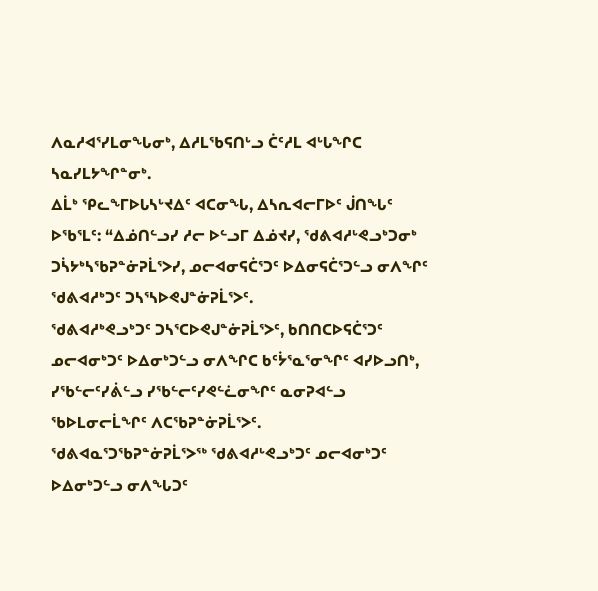ᐱᓇᓱᐊᕐᓯᒪᓂᖓᓂᒃ, ᐃᓱᒪᖃᕋᑎᒡᓗ ᑖᑦᓱᒪ ᐊᒡᒐᖏᑕ ᓴᓇᓯᒪᔭᖏᓐᓂᒃ.
ᐃᒫᒃ ᕿᓚᖕᒥᐅᒐᓴᒡᔪᐃᑦ ᐊᑕᓂᖓ, ᐃᓴᕆᐊᓕᒥᐅᑦ ᒎᑎᖓᑦ ᐅᖃᕐᒪᑦ: “ᐃᓅᑎᓪᓗᓯ ᓱᓕ ᐅᓪᓗᒥ ᐃᓅᔪᓯ, ᖁᕕᐊᓱᒡᕙᓗᒃᑐᓂᒃ ᑐᓵᔭᒃᓴᖃᕈᓐᓃᕈᒫᕐᐳᓯ, ᓄᓕᐊᓂᕋᑖᕐᑐᑦ ᐅᐃᓂᕋᑖᕐᑐᓪᓗ ᓂᐱᖏᑦ ᖁᕕᐊᓱᒃᑐᑦ ᑐᓴᕐᓴᐅᕙᒍᓐᓃᕈᒫᕐᐳᑦ.
ᖁᕕᐊᓱᒃᕙᓗᒃᑐᑦ ᑐᓴᕐᑕᐅᕙᒍᓐᓃᕈᒫᕐᐳᑦ, ᑲᑎᑎᑕᐅᕋᑖᕐᑐᑦ ᓄᓕᐊᓂᒃᑐᑦ ᐅᐃᓂᒃᑐᓪᓗ ᓂᐱᖏᑕ ᑲᑦᔮᕐᓇᕐᓂᖏᑦ ᐊᓯᐅᓗᑎᒃ, ᓯᖃᓪᓕᑦᓯᕖᓪᓗ ᓯᖃᓪᓕᑦᓯᕙᓪᓛᓂᖏᑦ ᓇᓂᕈᐊᓪᓗ ᖃᐅᒪᓂᓕᒫᖏᑦ ᐱᑕᖃᕈᓐᓃᕈᒫᕐᐳᑦ.
ᖁᕕᐊᓇᕐᑐᖃᕈᓐᓃᕈᒫᕐᐳᖅ ᖁᕕᐊᓱᒡᕙᓗᒃᑐᑦ ᓄᓕᐊᓂᒃᑐᑦ ᐅᐃᓂᒃᑐᓪᓗ ᓂᐱᖓᑐᑦ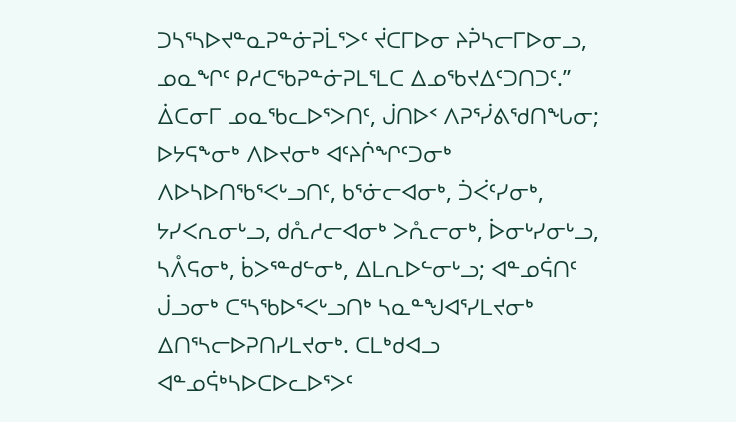ᑐᓴᕐᓴᐅᔪᓐᓇᕈᓐᓃᕈᒫᕐᐳᑦ ᔫᑕᒥᐅᓂ ᔨᕉᓴᓕᒥᐅᓂᓗ, ᓄᓇᖏᑦ ᑭᓱᑕᖃᕈᓐᓃᕈᒪᕐᒪᑕ ᐃᓄᖃᔪᐃᑦᑐᑎᑐᑦ.”
ᐄᑕᓂᒥ ᓄᓇᖃᓚᐅᕐᐳᑎᑦ, ᒎᑎᐅᑉ ᐱᕈᕐᓰᕕᖁᑎᖓᓂ; ᐅᔭᕋᖕᓂᒃ ᐱᐅᔪᓂᒃ ᐊᑦᔨᒌᖏᑦᑐᓂᒃ ᐱᐅᓴᐅᑎᖃᕐᐸᒡᓗᑎᑦ, ᑲᕐᓃᓕᐊᓂᒃ, ᑑᐹᑦᓯᓂᒃ, ᔭᓯᐸᕆᓂᒡᓗ, ᑯᕅᓱᓕᐊᓂᒃ ᐳᕅᓕᓂᒃ, ᐆᓂᒡᓯᓂᒡᓗ, ᓴᐰᕋᓂᒃ, ᑳᐳᕐᓐᑯᓪᓂᒃ, ᐃᒪᕆᐅᓪᓂᒡᓗ; ᐊᓐᓄᕌᑎᑦ ᒎᓗᓂᒃ ᑕᕐᓴᖃᐅᕐᐸᒡᓗᑎᒃ ᓴᓇᓐᖑᐊᕐᓯᒪᔪᓂᒃ ᐃᑎᕐᓴᓕᐅᕈᑎᓯᒪᔪᓂᒃ. ᑕᒪᒃᑯᐊᓗ ᐊᓐᓄᕌᒃᓴᐅᑕᐅᓚᐅᕐᐳᑦ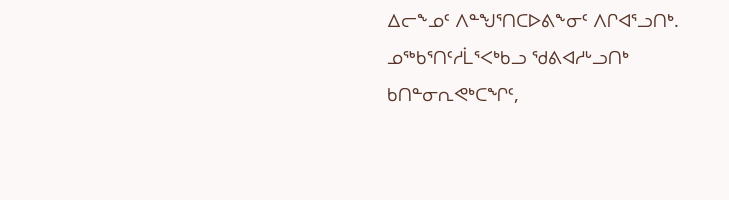ᐃᓕᖕᓄᑦ ᐱᓐᖑᕐᑎᑕᐅᕕᖕᓂᑦ ᐱᒋᐊᕐᓗᑎᒃ.
ᓄᖅᑲᕐᑎᑦᓱᒫᕐᐸᒃᑲᓗ ᖁᕕᐊᓱᒡᓗᑎᒃ ᑲᑎᓐᓂᕆᕙᒃᑕᖏᑦ,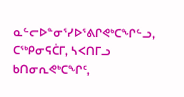ᓇᓪᓕᐅᓐᓂᕐᓯᐅᕐᕕᒋᕙᒃᑕᖏᓪᓗ, ᑕᖅᑭᓂᕋᑖᒥ, ᓴᐸᑎᒥᓗ ᑲᑎᓂᕆᕙᒃᑕᖏᑦ,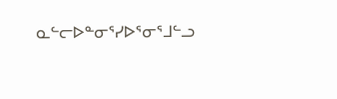ᓇᓪᓕᐅᓐᓂᕐᓯᐅᕐᓂᕐᒧᓪᓗ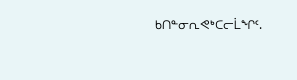ᑲᑎᓐᓂᕆᕙᒃᑕᓕᒫᖏᑦ.